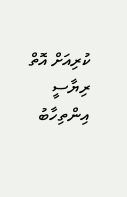ކުރިއަށް އޮތް ރިޔާސީ އިންތިހާބު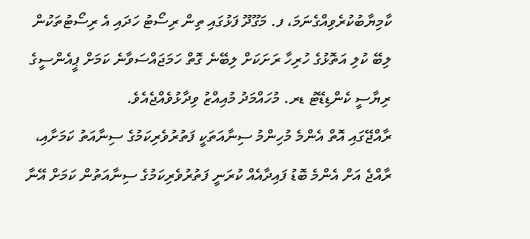ކާމިޔާބުކުރެވިއްގެނަމަ، ފ. މަގޫދޫ ފަޅުގައި ތިން ރިސޯޓު ހަދައި އެ ރިސޯޓުތަކުން ލިބޭ ކުލި އަތޮޅުގެ ހުރިހާ ރަށަކަށް ލިބޭނެ ގޮތް ހަމަޖައްސަވާނެ ކަމަށް ޕީއެންސީގެ ރިޔާސީ ކެންޑިޑޭޓު ޑރ. މުހައްމަދު މުއިއްޒު ވިދާޅުވެއްޖެއެވެ.
ރާއްޖޭގައި އޮތް އެންމެ މުހިންމު ސިނާއަތަކީ ފަތުރުވެރިކަމުގެ ސިނާއަތު ކަމަށާއި، ރާއްޖެ އަށް އެންމެ ބޮޑު ފައިދާއެއް ކުރަނީ ފަތުރުވެރިކަމުގެ ސިނާއަތުން ކަމަށް އޭނާ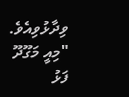ވިދާޅުވިއެވެ.
"މިއީ މަގޫދޫ ފަޅު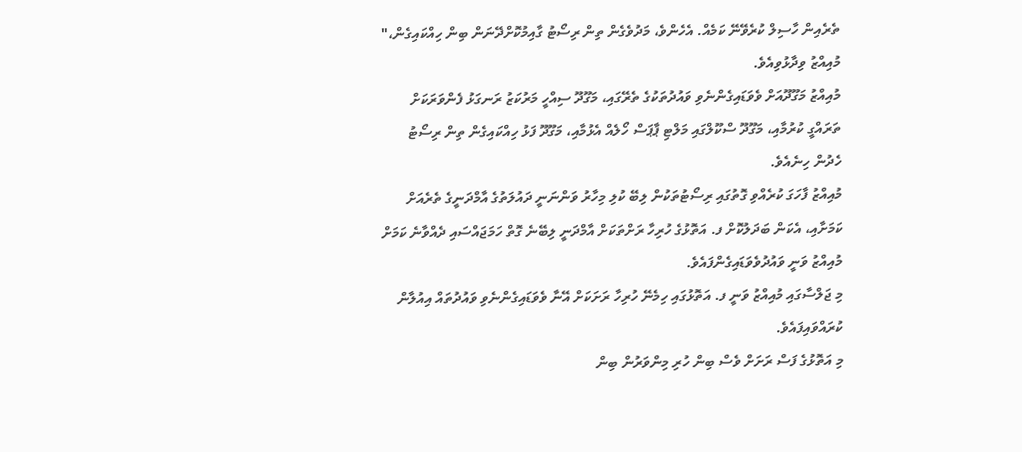ތެރެއިން ހާސިލް ކުރެވޭނޭ ކަމެއް. އެހެންވެ، މަދުވެގެން ތިން ރިސޯޓު ގާއިމުކޮށްދޭނަން ބިން ހިއްކައިގެން،"
މުއިއްޒު ވިދާޅުވިއެވެ.
މުއިއްޒު މަގޫދޫއަށް ވެވަޑައިގެންނެވި ވައުދުތަކުގެ ތެރޭގައި، މަގޫދޫ ސިއްހީ މަރުކަޒު ރަނގަޅު ފެންވަރަކަށް ތަރައްގީ ކުރުމާއި، މަގޫދޫ ސްކޫލްގައި މަލްޓި ޕާޕަސް ހޯލެއް އެޅުމާއި، މަގޫދޫ ފަޅު ހިއްކައިގެން ތިން ރިސޯޓު ހެދުން ހިނެއެވެ.
މުއިއްޒު ފާހަގަ ކުރެއްވި ގޮތުގައި ރިސޯޓުތަކުން ލިބޭ ކުލި މިހާރު ވަންނަނީ ދައުލަތުގެ އާމްދަނީގެ ތެރެއަށް ކަމަށާއި، އެކަން ބަދަލުކޮށް ފ. އަތޮޅުގެ ހުރިހާ ރަށްތަކަށް އާމްދަނީ ލިބޭނެ ގޮތް ހަމަޖައްސައި ދެއްވާނެ ކަމަށް މުއިއްޒު ވަނީ ވައުދުވެވަޑައިގެންފައެވެ.
މި ޖަލްސާގައި މުއިއްޒު ވަނީ ފ. އަތޮޅުގައި ހިމެނޭ ހުރިހާ ރަށަކަށް އޭނާ ވެވަޑައިގެންނެވި ވައުދުތައް އިއުލާން ކުރައްވައިފައެވެ.
މި އަތޮޅުގެ ފަސް ރަށަށް ވެސް ބިން ހުރި މިންވަރުން ބިން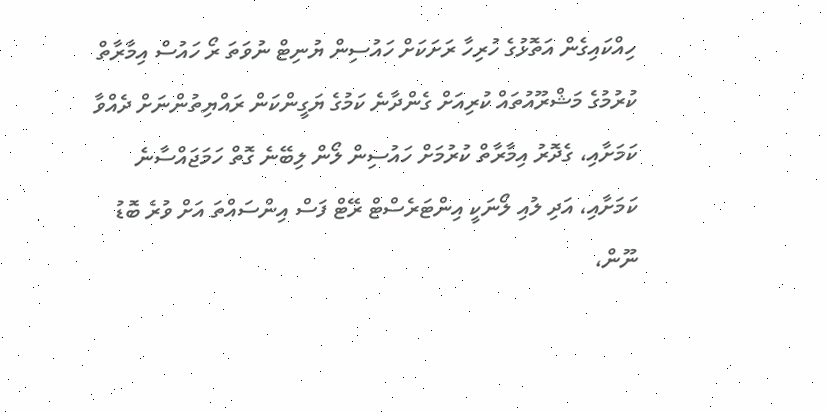ހިއްކައިގެން އަތޮޅުގެ ހުރިހާ ރަށަކަށް ހައުސިން ޔުނިޓް ނުވަތަ ރޯ ހައުސް އިމާރާތް ކުރުމުގެ މަޝްރޫއުތައް ކުރިއަށް ގެންދާނެ ކަމުގެ ޔަގީންކަން ރައްޔިތުންނަށް ދެއްވާ ކަމަށާއި، ގެދޮރު އިމާރާތް ކުރުމަށް ހައުސިން ލޯން ލިބޭނެ ގޮތް ހަމަޖައްސާނެ ކަމަށާއި، އަދި ލުއި ލޯނަކީ އިންޓަރެސްޓް ރޭޓް ފަސް އިންސައްތަ އަށް ވުރެ ބޮޑު ނޫން،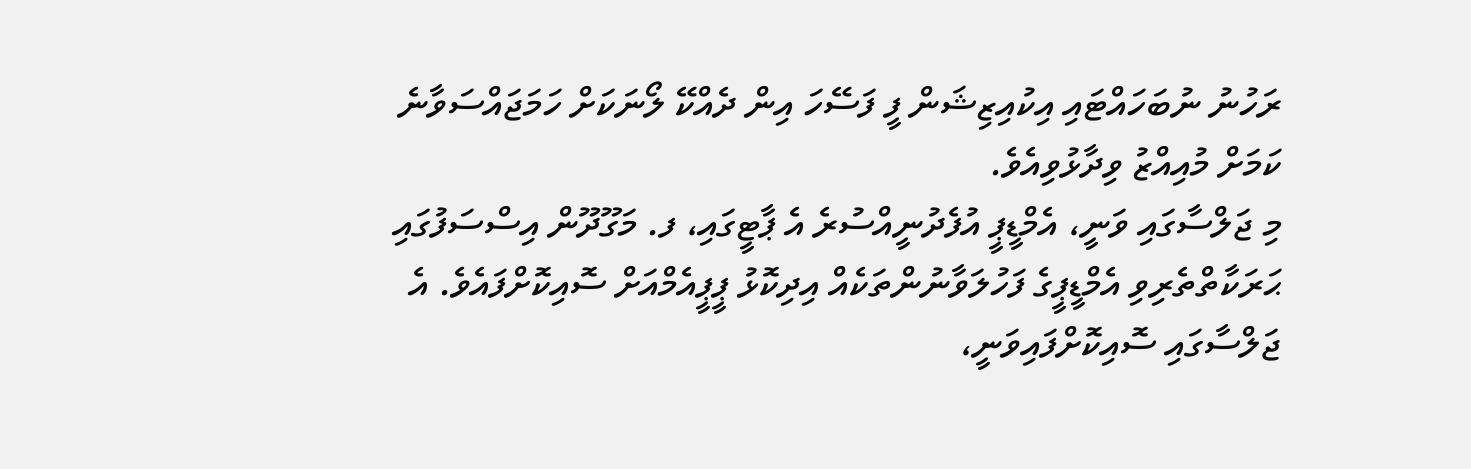ރަހުނު ނުބަހައްޓައި އިކުއިޒިޝަން ފީ ފަސޭހަ އިން ދެއްކޭ ލޯނަކަށް ހަމަޖައްސަވާނެ ކަމަށް މުއިއްޒު ވިދާޅުވިއެވެ.
މި ޖަލްސާގައި ވަނީ، އެމްޑީޕީ އުފެދުނީއްސުރެ އެ ޕާޓީގައި، ފ. މަގޫދޫން އިސްސަފުގައި ޙަރަކާތްތެރިވި އެމްޑީޕީގެ ފަހުލަވާނުންތަކެއް އިދިކޮޅު ޕީޕީއެމްއަށް ސޮއިކޮށްފައެވެ. އެ ޖަލްސާގައި ސޮއިކޮށްފައިވަނީ،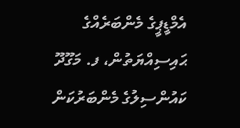އެމްޑީޕީގެ މެންބަރެއްގެ ޙައިސިއްޔަތުން، ފ. މަގޫދޫ ކައުންސިލުގެ މެންބަރުކަން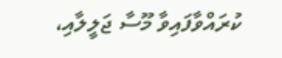ކުރައްވާފައިވާ މޫސާ ޖަލީލާއި،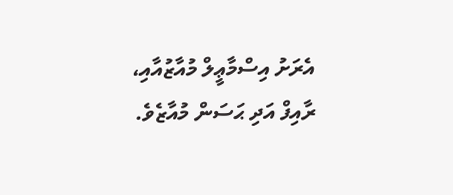އެރަށު އިސްމާޢީލް މުއާޒުއާއި، ރާއިފް އަދި ޙަސަން މުއާޒެވެ.